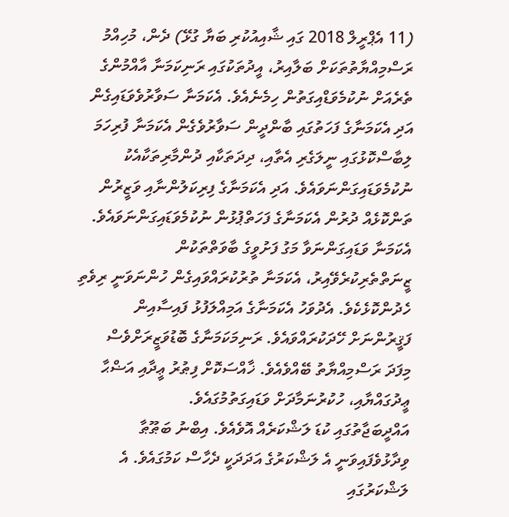(11 އެޕްރީލް 2018 ގައި ޝާއިއުކުރި ބަޔާ ގުޅޭ) ދެން، މުހިއްމު ރަސްމިއްޔާތުތަކަށް ބަލާއިރު، އީދުތަކުގައި ރަނިކަމަނާ އާއްމުންގެ ތެރެއަށް ނުކުމެވަޑްއިގަތުން ހިމެނެއެވެ. އެކަމަނާ ސަވާރުވެވަޑައިގެން އަދި އެކަމަނާގެ ފަހަތުގައި ބާންދީން ސަވާރުވެގެން އެކަމަނާ ފުރިހަމަ ލިބާސްކޮޅުގައި ނީލަގެރި އެތާއި، ދިދަތަކާއި ދުންމާރިތަކާއެކު ނުކުމެވަޑައިގަންނަވައެވެ. އަދި އެކަމަނާގެ ފިރިކަލުންނާއި ވަޒީރުން ތަންކޮޅެއް ދުރުން އެކަމަނާގެ ފަހަތްޕުޅުން ނުކުމެވަޑައިގަންނަވައެވެ. އެކަމަނާ ވަޑައިގަންނަވާ މަގު ފަށުވީގެ ބާވަތްތަކުން ޒީނަތްތެރިކުރެވޭއިރު، އެކަމަނާ ތުރުކުރައްވައިގެން ހުންނަވަނީ ރިވެތި ހެދުންކޮޅެކެވެ. އެދުވަހު އެކަމަނާގެ އަމިއްލަފުޅު ފައިސާއިން ފަޤީރުންނަށް ހޭދަކުރައްވައެވެ. ރަނިމަކަމަނާގެ ބޮޑުވަޒީރަށްވެސް މިފަދަ ރަސްމިއްޔާތު ބޭއްވެއެވެ. ޚާއްސަކޮށް ފިޠުރު ޢީދާއި އަޟްޙާ ޢީދުގައްޔާއި، ހުކުރުނަމާދަށް ވަޑައިގަތުމުގައެވެ.
އައްދީބަޖާތުގައި ކުޑަ ލަޝްކަރެއް އޮވެއެވެ. އިބްނު ބަޠޫޠާ ވިދާޅުވެފައިވަނީ އެ ލަޝްކަރުގެ އަދަދަކީ ދެހާސް ކަމުގައެވެ. އެ ލަޝްކަރުގައި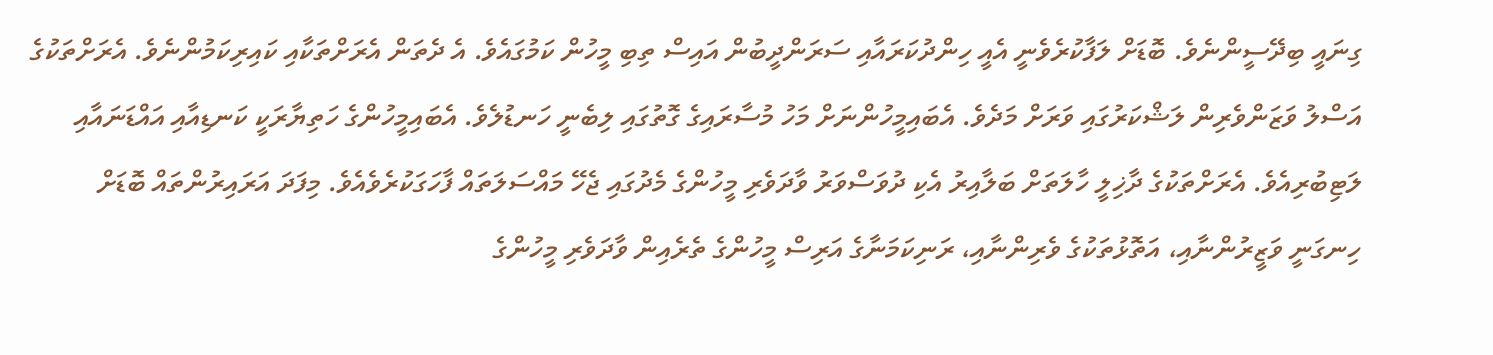ގިނައީ ބިދޭސީންނެވެ. ބޮޑަށް ލަފާކުރެވެނީ އެއީ ހިންދުކަރައާއި ސަރަންދީބުން އައިސް ތިބި މީހުން ކަމުގައެވެ. އެ ދެތަން އެރަށްތަކާއި ކައިރިކަމުންނެވެ. އެރަށްތަކުގެ އަސްލު ވަޒަންވެރިން ލަޝްކަރުގައި ވަރަށް މަދެވެ. އެބައިމީހުންނަށް މަހު މުސާރައިގެ ގޮތުގައި ލިބެނީ ހަނޑުލެވެ. އެބައިމީހުންގެ ހަތިޔާރަކީ ކަނޑިއާއި އައްޑަނައާއި ލަޓިބުރިއެވެ. އެރަށްތަކުގެ ދާޚިލީ ހާލަތަށް ބަލާއިރު އެކި ދުވަސްވަރު ވާދަވެރި މީހުންގެ މެދުގައި ޖެހޭ މައްސަލަތައް ފާހަގަކުރެވެއެވެ. މިފަދަ އަރައިރުންތައް ބޮޑަށް ހިނގަނީ ވަޒީރުންނާއި، އަތޮޅުތަކުގެ ވެރިންނާއި، ރަނިކަމަނާގެ އަރިސް މީހުންގެ ތެރެއިން ވާދަވެރި މީހުންގެ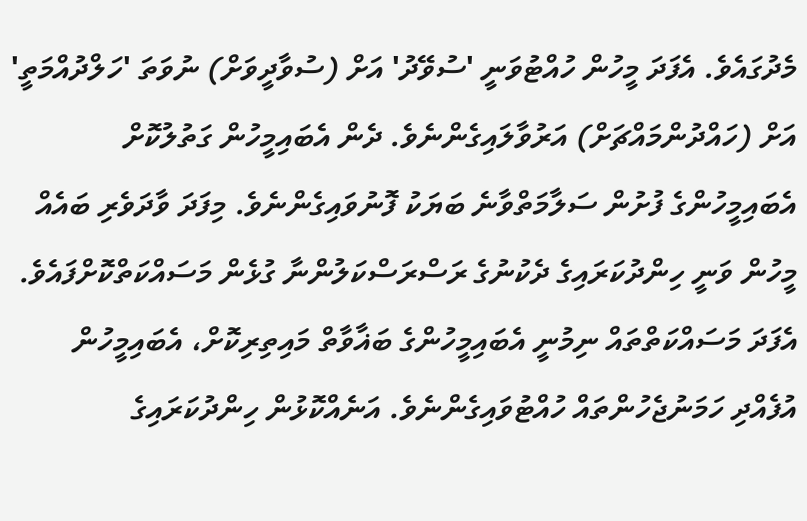މެދުގައެވެ. އެފަދަ މީހުން ހުއްޓުވަނީ 'ސުވޭދު' އަށް (ސުވާދީވަށް) ނުވަތަ 'ހަލްދުއްމަތީ' އަށް (ހައްދުންމައްޗަށް) އަރުވާލައިގެންނެވެ. ދެން އެބައިމީހުން ގަތުލުކޮށް އެބައިމީހުންގެ ފުށުން ސަލާމަތްވާނެ ބަޔަކު ފޮނުވައިގެންނެވެ. މިފަދަ ވާދަވެރި ބައެއް މީހުން ވަނީ ހިންދުކަރައިގެ ދެކުނުގެ ރަސްރަސްކަލުންނާ ގުޅެން މަސައްކަތްކޮށްފައެވެ. އެފަދަ މަސައްކަތްތައް ނިމުނީ އެބައިމީހުންގެ ބަޣާވާތް މައިތިރިކޮށް، އެބައިމީހުން އުފެއްދި ހަމަނުޖެހުންތައް ހުއްޓުވައިގެންނެވެ. އަނެއްކޮޅުން ހިންދުކަރައިގެ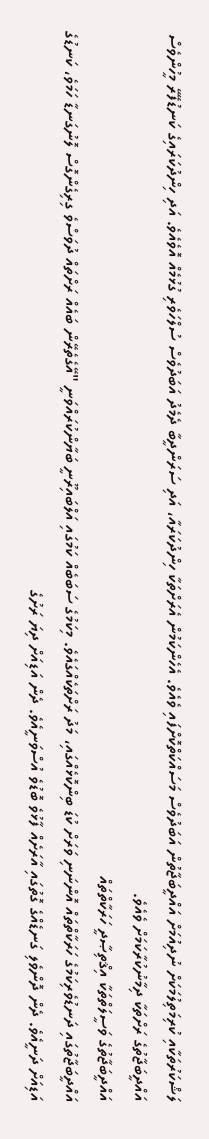ލަޝްކަރުތަކާއި ކުރިމަތިލުމަކަށް ނުދިއުމަށް އައްދީބަޖާތުން އަބަދުވެސް މަސައްކަތްކޮށްފައި ވެއެވެ. އެހެންކަމުން އެރަށްތަކާ ހިންދުކަރައާ، އަދި ސަރަންދީބާ ދެމެދު އަބަދުވެސް ސުލްހަވެރި ގުޅުމެއް އޮވެއެވެ. އަދި ހިންދުކަރައިގެ ކަނޑުފޭރޭ މީހުންވެސް އައްދީބަޖާތުގެ ރަށްތަކާ ދިމާނުކުރާކަމަށް ވެއެވެ.
އައްދީބަޖާތުގެ ވަސީލަތްތަކާ އިޤްތިޞާދީ ހަރަކާތްތައް
އައްދީބަޖާތުގައި ދަނޑުވެރިކަމުގެ ހަރަކާތްތައް އޮންނަނި ވަރަށް ކުޑަ ބިންކޮޅެއްގައި، މަދު ރަށްތަކެއްގައެވެ. މިކަމުގެ ސަބަބެއް ކަމުގައި އަލްބައިރޫނީ ބަޔާންކުރައްވަނީ "އޭގެތެރޭން ބައެއް ރަށްތައް ދުވަސްވެ ގިރިގެންގޮސް ލޮނުގަނޑާ ހަމަވެ، ކަނޑުގެ އަޑިއަށް ދަނީއެވެ. ދެން ދޮންވެލި ގަނޑެއްގެ ގޮތުގައި އާރަށެއް ފާޅުވެ ބޮޑުވެ އުސްވަނީއެވެ. ދެން އަޑިއަށް ދިޔަ ރަށުގެ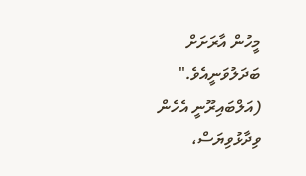މީހުން އާރަށަށް ބަދަލުވަނީއެވެ." (އަލްބައިރޫނީ އެހެން ވިދާޅުވިޔަސް،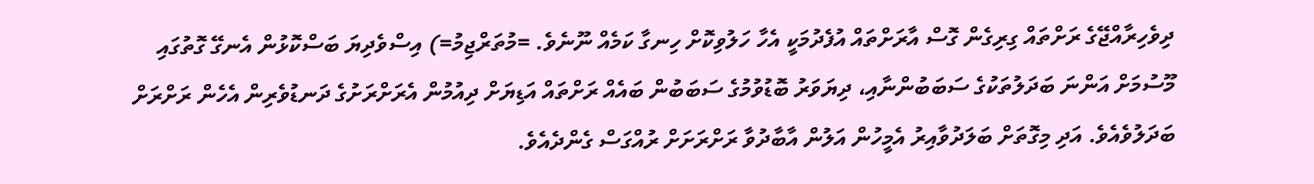ދިވެހިރާއްޖޭގެ ރަށްތައް ގިރިގެން ގޮސް އާރަށްތައް އުފެދުމަކީ އެހާ ހަލުވިކޮށް ހިނގާ ކަމެއް ނޫނެވެ. =މުތަރްޖިމު=) އިސްވެދިޔަ ބަސްކޮޅުން އެނގޭ ގޮތުގައި މޫސުމަށް އަންނަ ބަދަލުތަކުގެ ސަބަބުންނާއި، ދިޔަވަރު ބޮޑުވުމުގެ ސަބަބުން ބައެއް ރަށްތައް އަޑިޔަށް ދިއުމުން އެރަށްރަށުގެ ދަނޑުވެރިން އެހެން ރަށްރަށް ބަދަލުވެއެވެ. އަދި މިގޮތަށް ބަލަދުވާއިރު އެމީހުން އަލުން އާބާދުވާ ރަށްރަށަށް ރުއްގަސް ގެންދެއެވެ.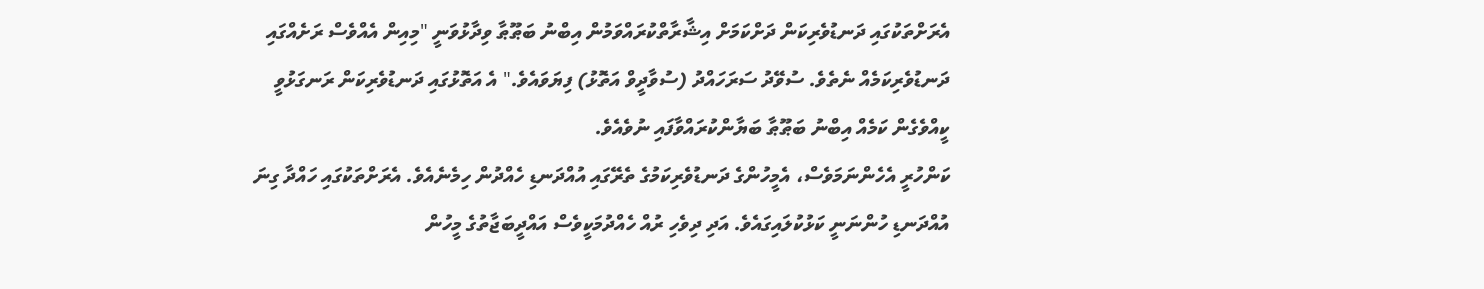އެރަށްތަކުގައި ދަނޑުވެރިކަން ދަށްކަމަށް އިޝާރާތްކުރައްވަމުން އިބްނު ބަޠޫޠާ ވިދާޅުވަނީ "މިއިން އެއްވެސް ރަށެއްގައި ދަނޑުވެރިކަމެއް ނެތެވެ. ސުވޭދު ސަރަހައްދު (ސުވާދީވް އަތޮޅު) ފިޔަވައެވެ." އެ އަތޮޅުގައި ދަނޑުވެރިކަން ރަނގަޅުވީ ކީއްވެގެން ކަމެއް އިބްނު ބަޠޫޠާ ބަޔާންކުރައްވާފައި ނުވެއެވެ.
ކަންހުރީ އެހެންނަމަވެސް، އެމީހުންގެ ދަނޑުވެރިކަމުގެ ތެރޭގައި އުއްދަނޑި ހެއްދުން ހިމެނެއެވެ. އެރަށްތަކުގައި ހައްދާ ގިނަ އުއްދަނޑި ހުންނަނީ ކަޅުކުލައިގައެވެ. އަދި ދިވެހި ރުއް ހެއްދުމަކީވެސް އައްދީބަޖާތުގެ މީހުން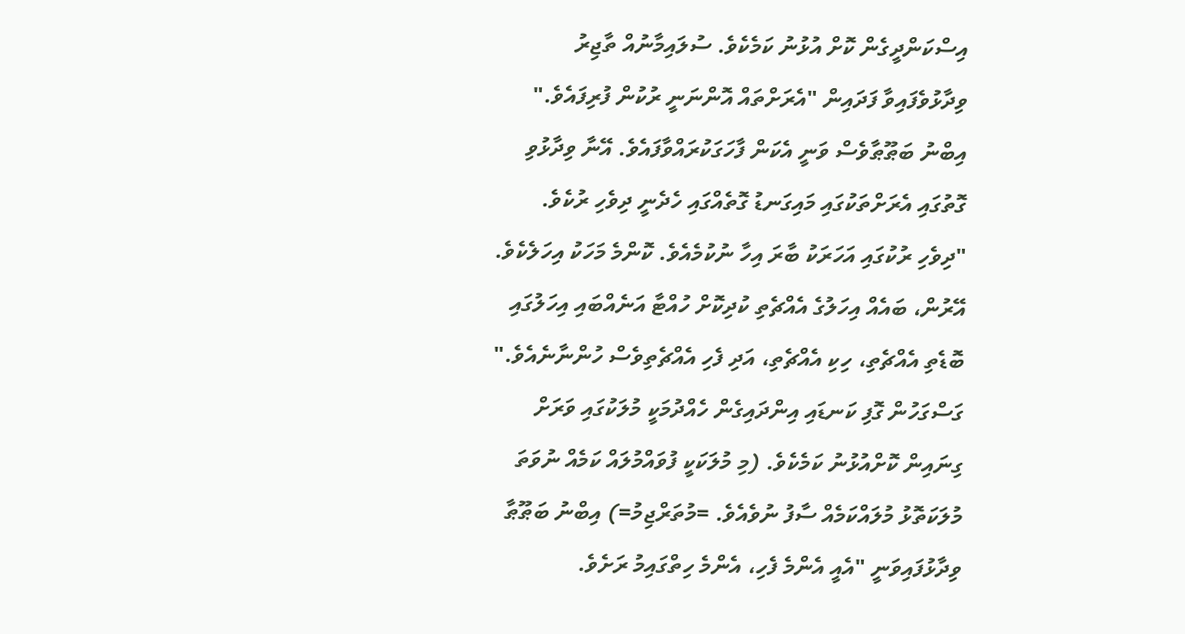އިސްކަންދީގެން ކޮށް އުޅުނު ކަމެކެވެ. ސުލައިމާނުއް ތާޖިރު ވިދާޅުވެފައިވާ ފަދައިން "އެރަށްތައް އޮންނަނީ ރުކުން ފުރިފައެވެ." އިބްނު ބަޠޫޠާވެސް ވަނީ އެކަން ފާހަގަކުރައްވާފައެވެ. އޭނާ ވިދާޅުވި ގޮތުގައި އެރަށްތަކުގައި މައިގަނޑު ގޮތެއްގައި ހެދެނީ ދިވެހި ރުކެވެ. "ދިވެހި ރުކުގައި އަހަރަކު ބާރަ އިހާ ނުކުމެއެވެ. ކޮންމެ މަހަކު އިހަލެކެވެ. އޭރުން، ބައެއް އިހަލުގެ އެއްޗެތި ކުދިކޮށް ހުއްޓާ އަނެއްބައި އިހަލުގައި ބޮޑެތި އެއްޗެތި، ހިކި އެއްޗެތި، އަދި ފެހި އެއްޗެތިވެސް ހުންނާނެއެވެ." ގަސްގަހުން ގޮފި ކަނޑައި އިންދައިގެން ހެއްދުމަކީ މުލަކުގައި ވަރަށް ގިނައިން ކޮށްއުޅުނު ކަމެކެވެ. (މި މުލަކަކީ ފުވައްމުލައް ކަމެއް ނުވަތަ މުލަކަތޮޅު މުލައްކަމެއް ސާފު ނުވެއެވެ. =މުތަރްޖިމު=) އިބްނު ބަޠޫޠާ ވިދާޅުފައިވަނީ "އެއީ އެންމެ ފެހި، އެންމެ ހިތްގައިމު ރަށެވެ.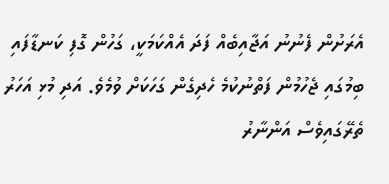އެރަށުން ފެނުނު އަޖާއިބެއް ފަދަ އެއްކަމަކީ، ގަހުން ގޮފި ކަނޑާފައި ބިމުގައި ޖެހުމުން ފަތްނުކުމެ ހެދިގެން ގަހަކަށް ވުމެވެ. އަދި މުޅި އަހަރު ތެރޭގައިވެސް އަންނާރު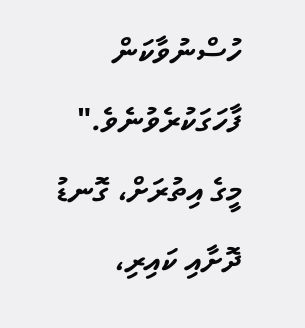ހުސްނުވާކަން ފާހަގަކުރެވުނެވެ." މީގެ އިތުރަށް، ގޮނޑު ދޮށާއި ކައިރި،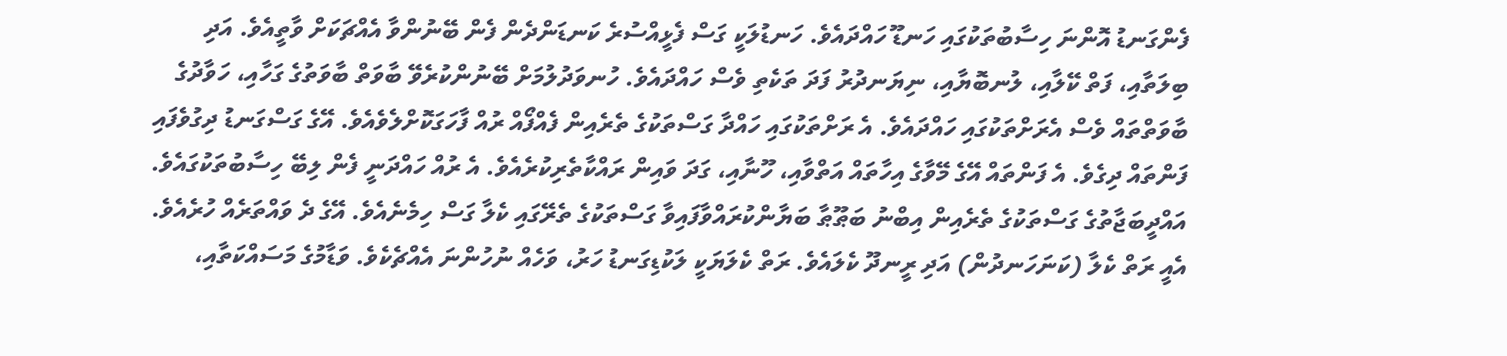ފެންގަނޑު އޮންނަ ހިސާބުތަކުގައި ހަނޑޫ ހައްދައެވެ. ހަނޑުލަކީ ގަސް ފެޅީއްސުރެ ކަނޑަންދެން ފެން ބޭނުންވާ އެއްޗަކަށް ވާތީއެވެ. އަދި ބިލަތާއި، ފަތް ކޭލާއި، ލުނބޮޔާއި، ނިޔަނދުރު ފަދަ ތަކެތި ވެސް ހައްދައެވެ. ހުނވަދުލުމަށް ބޭނުންކުރެވޭ ބާވަތް ބާވަތުގެ ގަހާއި، ހަވާދުގެ ބާވަތްތައް ވެސް އެރަށްތަކުގައި ހައްދައެވެ. އެ ރަށްތަކުގައި ހައްދާ ގަސްތަކުގެ ތެރެއިން ފެއްފޯއް ރުއް ފާހަގަކޮށްލެވެއެވެ. އޭގެ ގަސްގަނޑު ދިގުވެފައި ފަންތައް ދިގެވެ. އެ ފަންތައް އޭގެ މޭވާގެ އިހާތައް އަތްވާއި، ހޫނާއި، ގަދަ ވައިން ރައްކާތެރިކުރެއެވެ. އެ ރުއް ހައްދަނީ ފެން ލިބޭ ހިސާބުތަކުގައެވެ.
އައްދީބަޖާތުގެ ގަސްތަކުގެ ތެރެއިން އިބްނު ބަޠޫޠާ ބަޔާންކުރައްވާފައިވާ ގަސްތަކުގެ ތެރޭގައި ކެލާ ގަސް ހިމެނެއެވެ. އޭގެ ދެ ވައްތަރެއް ހުރެއެވެ. އެއީ ރަތް ކެލާ (ކަނަހަނދުން) އަދި ރީނދޫ ކެލައެވެ. ރަތް ކެލަޔަކީ ލަކުޑިގަނޑު ހަރު، ވަހެއް ނުހުންނަ އެއްޗެކެވެ. ވަޑާމުގެ މަސައްކަތާއި،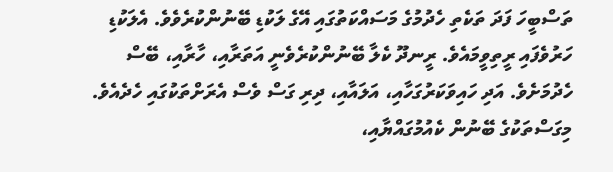ތަސްބީހަ ފަދަ ތަކެތި ހެދުމުގެ މަސައްކަތުގައި އޭގެ ލަކުޑި ބޭނުންކުރެވެވެ. އެލަކުޑި ހަރުވެފައި ރީތިވީމައެވެ. ރީނދޫ ކެލާ ބޭނުންކުރެވެނީ އަތަރާއި، ހާރާއި، ބޭސް ހެދުމަށެވެ. އަދި ހައިވަކަރުގަހާއި، އަލައާއި، ދިރި ގަސް ވެސް އެރަށްތަކުގައި ހެދެއެވެ. މިގަސްތަކުގެ ބޭނުން ކެއުމުގައްޔާއި،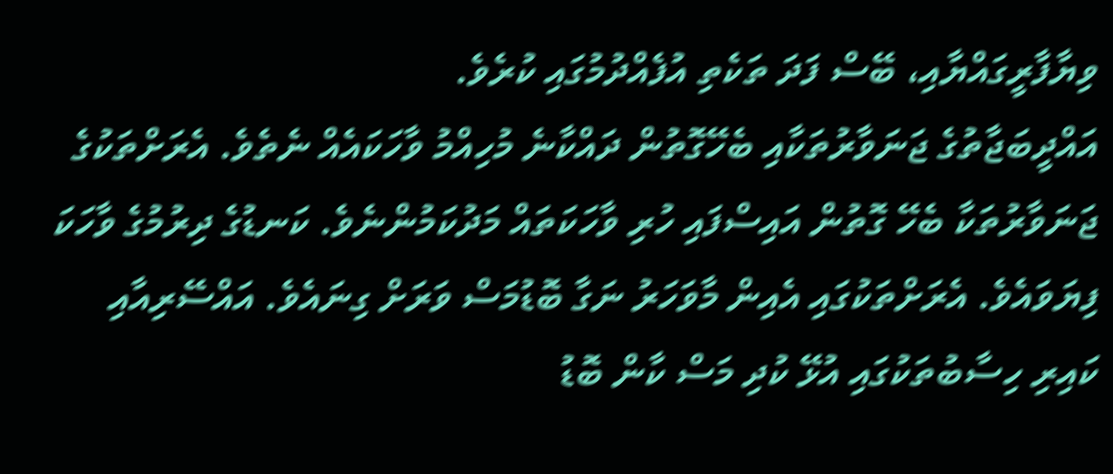ވިޔާފާރީގައްޔާއި، ބޭސް ފަދަ ތަކެތި އުފެއްދުމުގައި ކުރެވެ.
އައްދީބަޖާތުގެ ޖަނަވާރުތަކާއި ބެހޭގޮތުން ދައްކާނެ މުހިއްމު ވާހަކައެއް ނެތެވެ. އެރަށްތަކުގެ ޖަނަވާރުތަކާ ބެހޭ ގޮތުން އައިސްފައި ހުރި ވާހަކަތައް މަދުކަމުންނެވެ. ކަނޑުގެ ދިރުމުގެ ވާހަކަ ފިޔަވައެވެ. އެރަށްތަކުގައި އެއިން މާވަހަރު ނަގާ ބޮޑުމަސް ވަރަށް ގިނައެވެ. އައްސޭރިއާއި ކައިރި ހިސާބުތަކުގައި އުޅޭ ކުދި މަސް ކާން ބޮޑު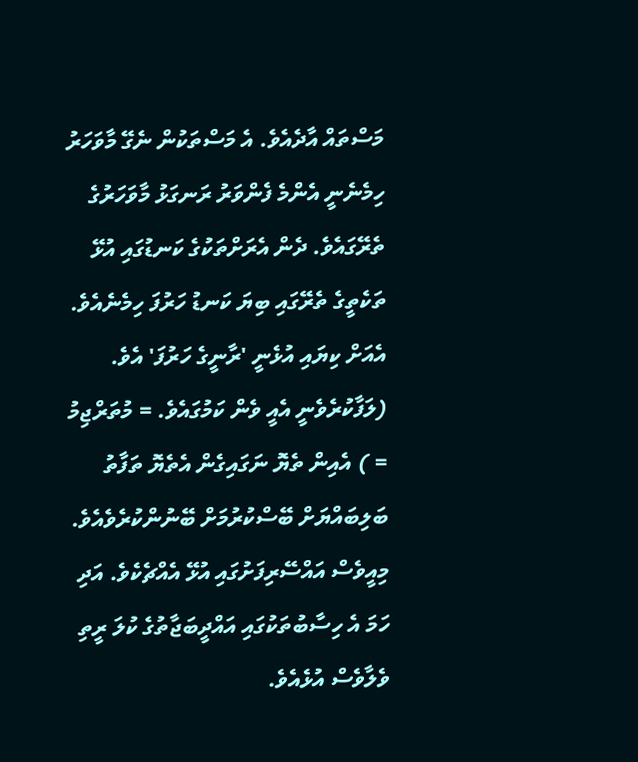މަސްތައް އާދެއެވެ. އެ މަސްތަކުން ނެގޭ މާވަހަރު ހިމެނެނީ އެންމެ ފެންވަރު ރަނގަޅު މާވަހަރުގެ ތެރޭގައެވެ. ދެން އެރަށްތަކުގެ ކަނޑުގައި އުޅޭ ތަކެތީގެ ތެރޭގައި ބިޔަ ކަނޑު ހަރުފަ ހިމެނެއެވެ. އެއަށް ކިޔައި އުޅެނީ 'ރާނީގެ ހަރުފަ' އެވެ. (ލަފާކުރެވެނީ އެއީ ވެން ކަމުގައެވެ. = މުތަރްޖިމު = ) އެއިން ތެޔޮ ނަގައިގެން އެތެޔޮ ތަފާތު ބަލިބައްޔަށް ބޭސްކުރުމަށް ބޭނުންކުރެވެއެވެ. މިއީވެސް އައްސޭރިފަށުގައި އުޅޭ އެއްޗެކެވެ. އަދި ހަމަ އެ ހިސާބުތަކުގައި އައްދީބަޖާތުގެ ކުލަ ރީތި ވެލާވެސް އުޅެއެވެ.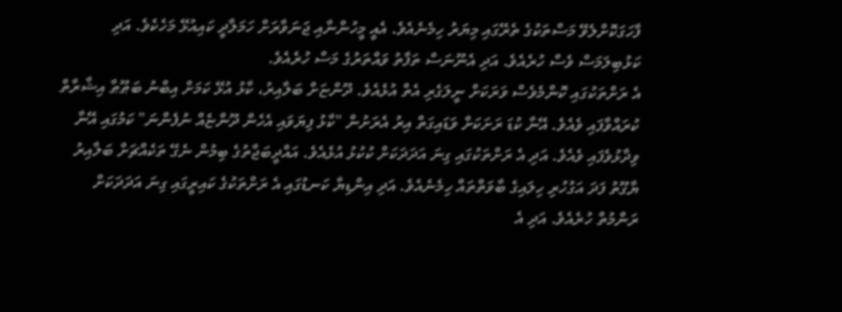ފާހަގަކޮށްލެވޭ މަސްތަކުގެ ތެރޭގައި މިޔަރު ހިމެނެއެވެ. އެއީ މީހުންނާއި ޖަނަވާރަށް ހަމަލާދީ ކައިއުޅޭ މަހެކެވެ. އަދި ކަޅުބިލަމަސް ވެސް ހުރެއެވެ. އަދި އެނޫނަސް ތަފާތު ވައްތަރުގެ މަސް ހުރެއެވެ.
އެ ރަށްތަކުގައި ކޮންމެވެސް ވަރަކަށް ނީލަގެރި އެތް އުޅެއެވެ. ދޫންޏަށް ބަލާއިރު، ކާޅު އުޅޭ ކަމަށް އިބްނު ބަޠޫޠާ އިޝާރާތް ކުރައްވާފައި ވެއެވެ. އޭނާ ކުޑަ ރަށަކަށް ވަޑައިގަތް އިރު އެރަށުން "ކާޅު ފިޔަވައި އެހެން ދޫންޏެއް ނުފެންނަ" ކަމުގައި އޭނާ ވިދާޅުވެފައި ވެއެވެ. އަދި އެ ރަށްތަކުގައި ގިނަ އަދަދަކަށް ކުކުޅު އުޅެއެވެ. އައްދީބަޖާތުގެ ބިމުން ނެގޭ ތަކެއްޗަށް ބަލާއިރު ޔާގޫތު ފަދަ އަގުހުރި ހިލައިގެ ބާވަތްތައް ހިމެނެއެވެ. އަދި އިންޑިޔާ ކަނޑުގައި އެ ރަށްތަކުގެ ކައިރީގައި ގިނަ އަދަދަކަށް ރަންމުތް ހުރެއެވެ. އަދި އެ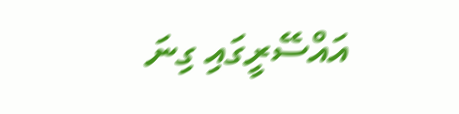އައްސޭރީގައި ގިނަ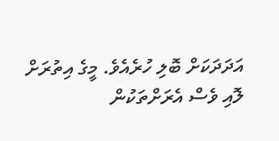އަދަދަކަށް ބޮލި ހުރެއެވެ. މީގެ އިތުރަށް ލޮއި ވެސް އެރަށްތަކުން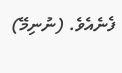ފެނެއެވެ. (ނުނިމޭ)